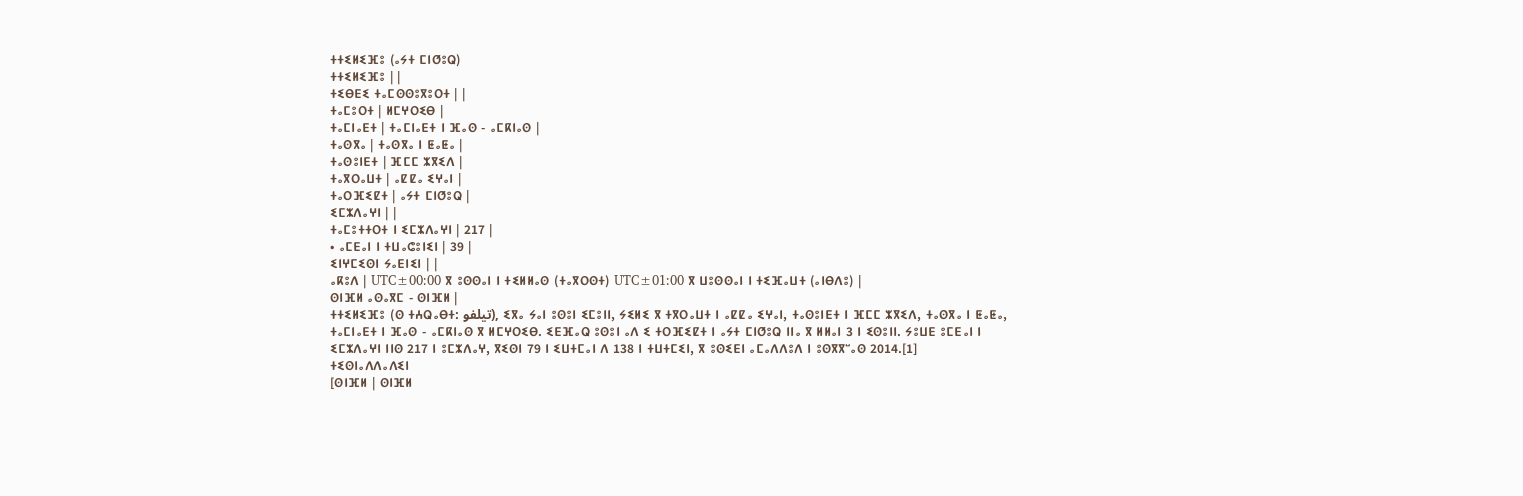ⵜⵜⵉⵍⵉⴼⵓ (ⴰⵢⵜ ⵎⵏⵚⵓⵕ)
ⵜⵜⵉⵍⵉⴼⵓ | |
ⵜⵉⴱⴹⵉ ⵜⴰⵎⵙⵙⵓⴳⵓⵔⵜ | |
ⵜⴰⵎⵓⵔⵜ | ⵍⵎⵖⵔⵉⴱ |
ⵜⴰⵎⵏⴰⴹⵜ | ⵜⴰⵎⵏⴰⴹⵜ ⵏ ⴼⴰⵙ - ⴰⵎⴽⵏⴰⵙ |
ⵜⴰⵙⴳⴰ | ⵜⴰⵙⴳⴰ ⵏ ⵟⴰⵟⴰ |
ⵜⴰⵙⵓⵏⴹⵜ | ⴼⵎⵎ ⵣⴳⵉⴷ |
ⵜⴰⴳⵔⴰⵡⵜ | ⴰⵇⵇⴰ ⵉⵖⴰⵏ |
ⵜⴰⵔⴼⵉⵇⵜ | ⴰⵢⵜ ⵎⵏⵚⵓⵕ |
ⵉⵎⵣⴷⴰⵖⵏ | |
ⵜⴰⵎⵓⵜⵜⵔⵜ ⵏ ⵉⵎⵣⴷⴰⵖⵏ | 217 |
• ⴰⵎⴹⴰⵏ ⵏ ⵜⵡⴰⵛⵓⵏⵉⵏ | 39 |
ⵉⵏⵖⵎⵉⵙⵏ ⵢⴰⴹⵏⵉⵏ | |
ⴰⴽⵓⴷ | UTC±00:00 ⴳ ⵓⵙⵙⴰⵏ ⵏ ⵜⵉⵍⵍⴰⵙ (ⵜⴰⴳⵔⵙⵜ) UTC±01:00 ⴳ ⵡⵓⵙⵙⴰⵏ ⵏ ⵜⵉⴼⴰⵡⵜ (ⴰⵏⴱⴷⵓ) |
ⵙⵏⴼⵍ ⴰⵙⴰⴳⵎ - ⵙⵏⴼⵍ |
ⵜⵜⵉⵍⵉⴼⵓ (ⵙ ⵜⵄⵕⴰⴱⵜ: تيلفو), ⵉⴳⴰ ⵢⴰⵏ ⵓⵙⵓⵏ ⵉⵎⵓⵏⵏ, ⵢⵉⵍⵉ ⴳ ⵜⴳⵔⴰⵡⵜ ⵏ ⴰⵇⵇⴰ ⵉⵖⴰⵏ, ⵜⴰⵙⵓⵏⴹⵜ ⵏ ⴼⵎⵎ ⵣⴳⵉⴷ, ⵜⴰⵙⴳⴰ ⵏ ⵟⴰⵟⴰ, ⵜⴰⵎⵏⴰⴹⵜ ⵏ ⴼⴰⵙ - ⴰⵎⴽⵏⴰⵙ ⴳ ⵍⵎⵖⵔⵉⴱ. ⵉⴹⴼⴰⵕ ⵓⵙⵓⵏ ⴰⴷ ⵉ ⵜⵔⴼⵉⵇⵜ ⵏ ⴰⵢⵜ ⵎⵏⵚⵓⵕ ⵏⵏⴰ ⴳ ⵍⵍⴰⵏ 3 ⵏ ⵉⵙⵓⵏⵏ. ⵢⵓⵡⴹ ⵓⵎⴹⴰⵏ ⵏ ⵉⵎⵣⴷⴰⵖⵏ ⵏⵏⵙ 217 ⵏ ⵓⵎⵣⴷⴰⵖ, ⴳⵉⵙⵏ 79 ⵏ ⵉⵡⵜⵎⴰⵏ ⴷ 138 ⵏ ⵜⵡⵜⵎⵉⵏ, ⴳ ⵓⵙⵉⴹⵏ ⴰⵎⴰⴷⴷⵓⴷ ⵏ ⵓⵙⴳⴳⵯⴰⵙ 2014.[1]
ⵜⵉⵙⵏⴰⴷⴷⴰⴷⵉⵏ
[ⵙⵏⴼⵍ | ⵙⵏⴼⵍ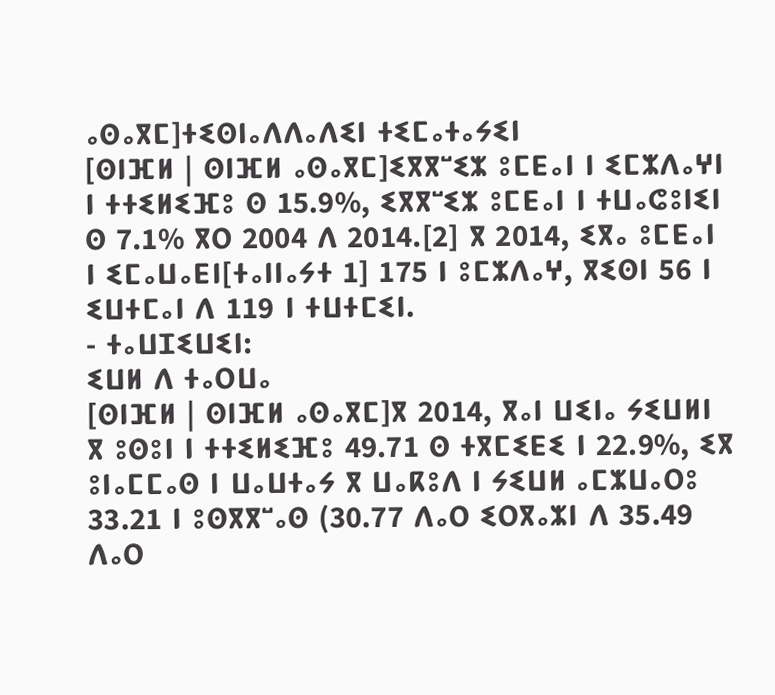ⴰⵙⴰⴳⵎ]ⵜⵉⵙⵏⴰⴷⴷⴰⴷⵉⵏ ⵜⵉⵎⴰⵜⴰⵢⵉⵏ
[ⵙⵏⴼⵍ | ⵙⵏⴼⵍ ⴰⵙⴰⴳⵎ]ⵉⴳⴳⵯⵉⵣ ⵓⵎⴹⴰⵏ ⵏ ⵉⵎⵣⴷⴰⵖⵏ ⵏ ⵜⵜⵉⵍⵉⴼⵓ ⵙ 15.9%, ⵉⴳⴳⵯⵉⵣ ⵓⵎⴹⴰⵏ ⵏ ⵜⵡⴰⵛⵓⵏⵉⵏ ⵙ 7.1% ⴳⵔ 2004 ⴷ 2014.[2] ⴳ 2014, ⵉⴳⴰ ⵓⵎⴹⴰⵏ ⵏ ⵉⵎⴰⵡⴰⴹⵏ[ⵜⴰⵏⵏⴰⵢⵜ 1] 175 ⵏ ⵓⵎⵣⴷⴰⵖ, ⴳⵉⵙⵏ 56 ⵏ ⵉⵡⵜⵎⴰⵏ ⴷ 119 ⵏ ⵜⵡⵜⵎⵉⵏ.
- ⵜⴰⵡⵊⵉⵡⵉⵏ:
ⵉⵡⵍ ⴷ ⵜⴰⵔⵡⴰ
[ⵙⵏⴼⵍ | ⵙⵏⴼⵍ ⴰⵙⴰⴳⵎ]ⴳ 2014, ⴳⴰⵏ ⵡⵉⵏⴰ ⵢⵉⵡⵍⵏ ⴳ ⵓⵙⵓⵏ ⵏ ⵜⵜⵉⵍⵉⴼⵓ 49.71 ⵙ ⵜⴳⵎⵉⴹⵉ ⵏ 22.9%, ⵉⴳ ⵓⵏⴰⵎⵎⴰⵙ ⵏ ⵡⴰⵡⵜⴰⵢ ⴳ ⵡⴰⴽⵓⴷ ⵏ ⵢⵉⵡⵍ ⴰⵎⵣⵡⴰⵔⵓ 33.21 ⵏ ⵓⵙⴳⴳⵯⴰⵙ (30.77 ⴷⴰⵔ ⵉⵔⴳⴰⵣⵏ ⴷ 35.49 ⴷⴰⵔ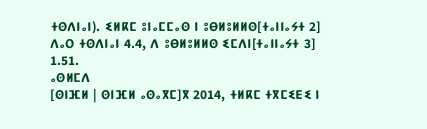ⵜⵙⴷⵏⴰⵏ). ⵉⵍⴽⵎ ⵓⵏⴰⵎⵎⴰⵙ ⵏ ⵓⴱⵍⵓⵍⵍⵙ[ⵜⴰⵏⵏⴰⵢⵜ 2] ⴷⴰⵔ ⵜⵙⴷⵏⴰⵏ 4.4, ⴷ ⵓⴱⵍⵓⵍⵍⵙ ⵉⵎⴷⵏ[ⵜⴰⵏⵏⴰⵢⵜ 3] 1.51.
ⴰⵙⵍⵎⴷ
[ⵙⵏⴼⵍ | ⵙⵏⴼⵍ ⴰⵙⴰⴳⵎ]ⴳ 2014, ⵜⵍⴽⵎ ⵜⴳⵎⵉⴹⵉ ⵏ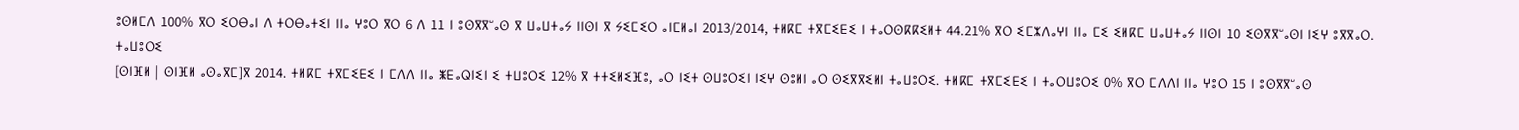ⵓⵙⵍⵎⴷ 100% ⴳⵔ ⵉⵔⴱⴰⵏ ⴷ ⵜⵔⴱⴰⵜⵉⵏ ⵏⵏⴰ ⵖⵓⵔ ⴳⵔ 6 ⴷ 11 ⵏ ⵓⵙⴳⴳⵯⴰⵙ ⴳ ⵡⴰⵡⵜⴰⵢ ⵏⵏⵙⵏ ⴳ ⵢⵉⵎⵉⵔ ⴰⵏⵎⵍⴰⵏ 2013/2014, ⵜⵍⴽⵎ ⵜⴳⵎⵉⴹⵉ ⵏ ⵜⴰⵔⵙⴽⴽⵉⵍⵜ 44.21% ⴳⵔ ⵉⵎⵣⴷⴰⵖⵏ ⵏⵏⴰ ⵎⵉ ⵉⵍⴽⵎ ⵡⴰⵡⵜⴰⵢ ⵏⵏⵙⵏ 10 ⵉⵙⴳⴳⵯⴰⵙⵏ ⵏⵉⵖ ⵓⴳⴳⴰⵔ.
ⵜⴰⵡⵓⵔⵉ
[ⵙⵏⴼⵍ | ⵙⵏⴼⵍ ⴰⵙⴰⴳⵎ]ⴳ 2014. ⵜⵍⴽⵎ ⵜⴳⵎⵉⴹⵉ ⵏ ⵎⴷⴷ ⵏⵏⴰ ⵥⴹⴰⵕⵏⵉⵏ ⵉ ⵜⵡⵓⵔⵉ 12% ⴳ ⵜⵜⵉⵍⵉⴼⵓ, ⴰⵔ ⵏⵉⵜ ⵙⵡⵓⵔⵉⵏ ⵏⵉⵖ ⵙⵓⵍⵏ ⴰⵔ ⵙⵉⴳⴳⵉⵍⵏ ⵜⴰⵡⵓⵔⵉ. ⵜⵍⴽⵎ ⵜⴳⵎⵉⴹⵉ ⵏ ⵜⴰⵔⵡⵓⵔⵉ 0% ⴳⵔ ⵎⴷⴷⵏ ⵏⵏⴰ ⵖⵓⵔ 15 ⵏ ⵓⵙⴳⴳⵯⴰⵙ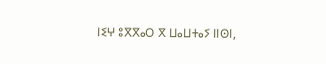ⵏⵉⵖ ⵓⴳⴳⴰⵔ ⴳ ⵡⴰⵡⵜⴰⵢ ⵏⵏⵙⵏ,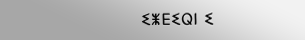ⵉⵥⴹⵉⵕⵏ ⵉ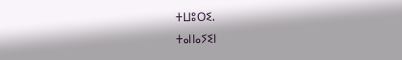ⵜⵡⵓⵔⵉ.
ⵜⴰⵏⵏⴰⵢⵉⵏ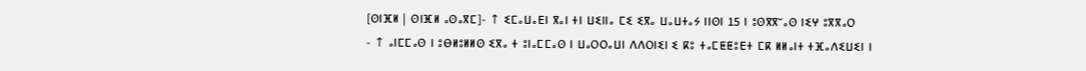[ⵙⵏⴼⵍ | ⵙⵏⴼⵍ ⴰⵙⴰⴳⵎ]- ↑ ⵉⵎⴰⵡⴰⴹⵏ ⴳⴰⵏ ⵜⵏ ⵡⵉⵏⵏⴰ ⵎⵉ ⵉⴳⴰ ⵡⴰⵡⵜⴰⵢ ⵏⵏⵙⵏ 15 ⵏ ⵓⵙⴳⴳⵯⴰⵙ ⵏⵉⵖ ⵓⴳⴳⴰⵔ
- ↑ ⴰⵏⵎⵎⴰⵙ ⵏ ⵓⴱⵍⵓⵍⵍⵙ ⵉⴳⴰ ⵜ ⵓⵏⴰⵎⵎⴰⵙ ⵏ ⵡⴰⵔⵔⴰⵡⵏ ⴷⴷⵔⵏⵉⵏ ⵉ ⴽⵓ ⵜⴰⵎⵟⵟⵓⴹⵜ ⵎⴽ ⵍⵍⴰⵏⵜ ⵜⴼⴰⴷⵉⵡⵉⵏ ⵏ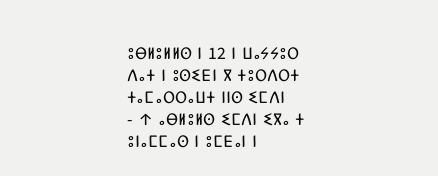ⵓⴱⵍⵓⵍⵍⵙ ⵏ 12 ⵏ ⵡⴰⵢⵢⵓⵔ ⴷⴰⵜ ⵏ ⵓⵙⵉⴹⵏ ⴳ ⵜⵓⵔⴷⵔⵜ ⵜⴰⵎⴰⵔⵔⴰⵡⵜ ⵏⵏⵙ ⵉⵎⴷⵏ
- ↑ ⴰⴱⵍⵓⵍⵙ ⵉⵎⴷⵏ ⵉⴳⴰ ⵜ ⵓⵏⴰⵎⵎⴰⵙ ⵏ ⵓⵎⴹⴰⵏ ⵏ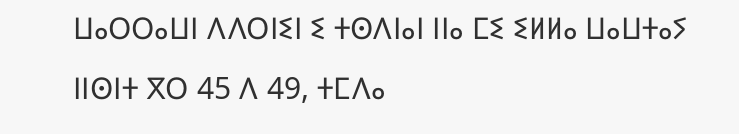ⵡⴰⵔⵔⴰⵡⵏ ⴷⴷⵔⵏⵉⵏ ⵉ ⵜⵙⴷⵏⴰⵏ ⵏⵏⴰ ⵎⵉ ⵉⵍⵍⴰ ⵡⴰⵡⵜⴰⵢ ⵏⵏⵙⵏⵜ ⴳⵔ 45 ⴷ 49, ⵜⵎⴷⴰ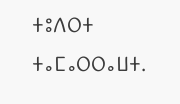ⵜⵓⴷⵔⵜ ⵜⴰⵎⴰⵔⵔⴰⵡⵜ.